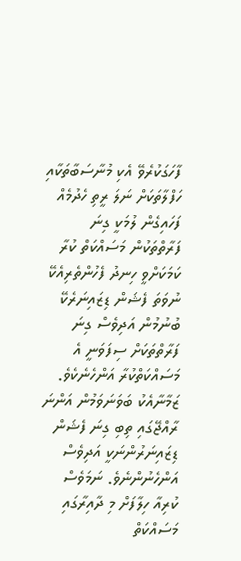ފާހަގަކުރެވޭ އެކި މުނާސަބާތަކާއި ހަފްލާތަކަށް ނަލަ ރީތި ހެދުމެއް ފަހައިގެން ލުމަކީ ގިނަ ފަރާތްތަކުން މަސައްކަތް ކުރާ ކަމަކަށްވީ ހިނދު ފެހުންތެރިއެކޭ ނުވަތަ ފެޝަން ޑިޒައިނަރެކޭ ބުނުމުން އަދިވެސް ގިނަ ފަރާތްތަކަށް ސިފަވަނީ އެ މަސައްކަތްކުރާ އަންހެނެކެވެ. ޒަމާނާއެކު ބަވަނަވަމުން އަންނަ ރާއްޖޭގައި ތިބި ގިނަ ފެޝަން ޑިޒައިނަރުންނަކީ އަދިވެސް އަންހެނުންނެވެ. ނަމަވެސް ކުރިއާ ހިލާފަށް މި ދާއިރާގައި މަސައްކަތް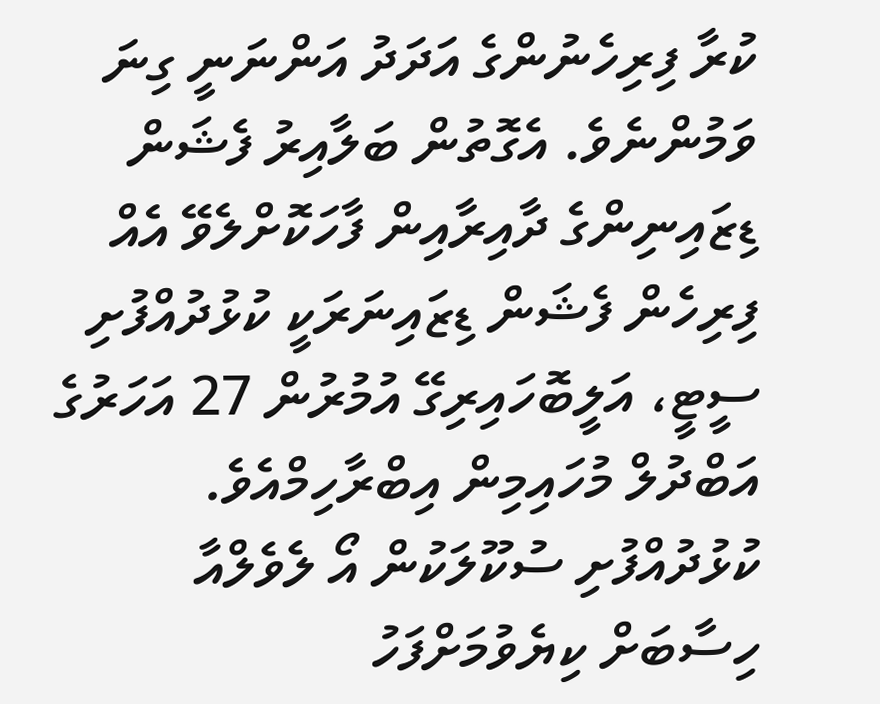ކުރާ ފިރިހެނުންގެ އަދަދު އަންނަނީ ގިނަ ވަމުންނެވެ. އެގޮތުން ބަލާއިރު ފެޝަން ޑިޒައިނިންގެ ދާއިރާއިން ފާހަކޮށްލެވޭ އެއް ފިރިހެން ފެޝަން ޑިޒައިނަރަކީ ކުޅުދުއްފުށި ސީޓީ، އަލީބޮހައިރިގޭ އުމުރުން 27 އަހަރުގެ އަބްދުލް މުހައިމިން އިބްރާހިމްއެވެ.
ކުޅުދުއްފުށި ސުކޫލަކުން އޯ ލެވެލްއާ ހިސާބަށް ކިޔެވުމަށްފަހު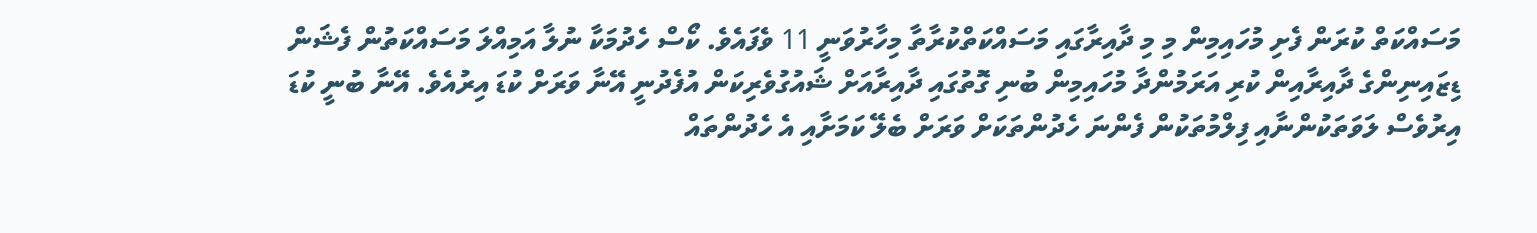މަސައްކަތް ކުރަން ފެށި މުހައިމިން މި މި ދާއިރާގައި މަސައްކަތްކުރާތާ މިހާރުވަނީ 11 ވެފައެވެ. ކޯސް ހެދުމަކާ ނުލާ އަމިއްލަ މަސައްކަތުން ފެޝަން ޑިޒައިނިންގެ ދާއިރާއިން ކުރި އަރަމުންދާ މުހައިމިން ބުނި ގޮތުގައި ދާއިރާއަށް ޝައުގުވެރިކަން އުފެދުނީ އޭނާ ވަރަށް ކުޑަ އިރުއެވެ. އޭނާ ބުނީ ކުޑަ އިރުވެސް ލަވަތަކުންނާއި ފިލްމުތަކުން ފެންނަ ހެދުންތަކަށް ވަރަށް ބެލޭ ކަމަށާއި އެ ހެދުންތައް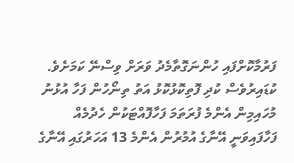ފަރުމާކޮށްފައި ހުންނަގޮތާމެދު ވަރަށް ވިސްނޭ ކަމަށެވެ. ކުޑައިރުވެސް ކުދި ފޮތިކޮޅުކޮޅު އަތު ތިނޯހުން ފަހާ އުޅުނު މުހައިމިން އެންމެ ފުރަތަމަ ފަހާފޮއްޓަކުން ހެދުމެއް ފަހާފައިވަނީ އޭނާގެ އުމުރުން އެންމެ 13 އަހަރުގައި އޭނާގެ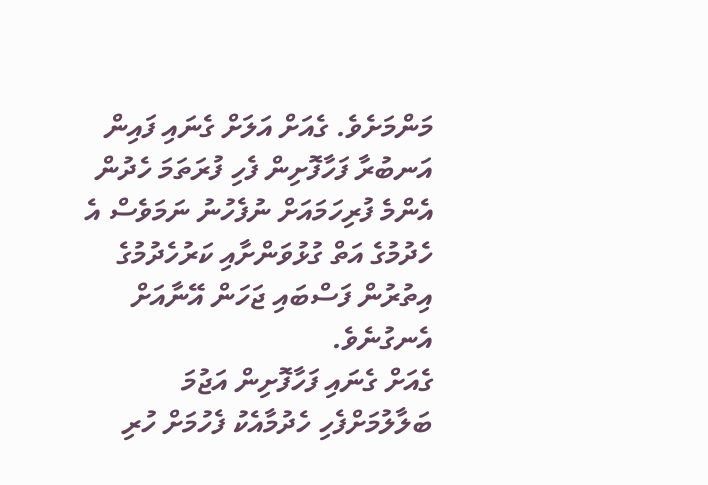މަންމަށެވެ. ގެއަށް އަލަށް ގެނައި ފައިން އަނބުރާ ފަހާފޮށިން ފެހި ފުރަތަމަ ހެދުން އެންމެ ފުރިހަމައަށް ނުފެހުނު ނަމަވެސް އެ ހެދުމުގެ އަތް ގުޅުވަންށާއި ކަރުހެދުމުގެ އިތުރުން ފަސްބައި ޖަހަން އޭނާއަށް އެނގުނެވެ.
ގެއަށް ގެނައި ފަހާފޮށިން އަޖުމަ ބަލާލުމަށްފެހި ހެދުމާއެކު ފެހުމަށް ހުރި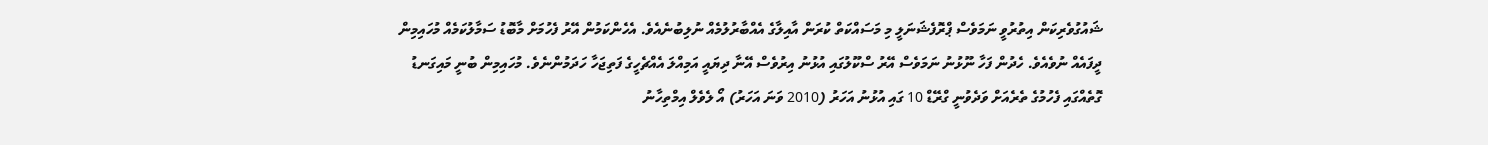ޝައުގުވެރިކަން އިތުރުވީ ނަމަވެސް ޕްރޮފެޝަނަލީ މި މަސައްކަތް ކުރަން އާއިލާގެ އެއްބާރުލުމެއް ނުލިބުނެއެވެ. އެހެންކަމުން އޭރު ފެހުމަށް މާބޮޑު ސަމާލުކަމެއް މުހައިމިން ދީފައެއް ނުވެއެވެ. ހެދުން ފަހާ ނޫޅުނު ނަމަވެސް އޭރު ސްކޫލުގައި އުޅުނު އިރުވެސް އޭނާ ދިޔައީ އަމިއްލަ އެއްޗެހީގެ ފަތިޖަހާ ހަދަމުންނެވެ. މުހައިމިން ބުނީ މައިގަނޑު ގޮތެއްގައި ފެހުމުގެ ތެރެއަށް ވަދެވުނީ ގްރޭޑް 10 ގައި އުޅުނު އަހަރު (2010 ވަނަ އަހަރު) އޯ ލެވެލް އިމްތިހާނު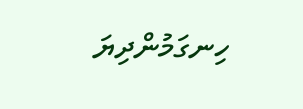ހިނގަމުންދިޔަ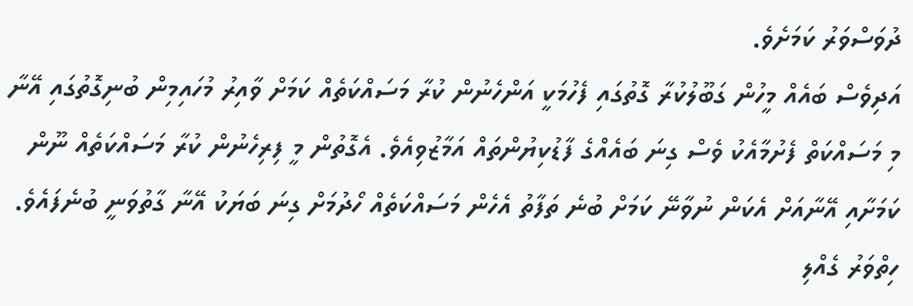ދުވަސްވަރު ކަމަށެވެ.
އަދިވެސް ބައެއް މީހުން ގަބޫލުކުރާ ގޮތުގައި ފެހުމަކީ އަންހެނުން ކުރާ މަސައްކަތެއް ކަމަށް ވާއިރު މުހައިމިން ބުނިގޮތުގައި އޭނާ މި މަސައްކަތް ފެށުމާއެކު ވެސް ގިނަ ބައެއްގެ ފާޑުކިޔުންތައް އަމާޒުވިއެވެ. އެގޮތުން މީ ފިރިހެނުން ކުރާ މަސައްކަތެއް ނޫން ކަމަށާއި އޭނާއަށް އެކަން ނުވާނޭ ކަމަށް ބުނެ ތަފާތު އެހެން މަސައްކަތެއް ހޯދުމަށް ގިނަ ބަޔަކު އޭނާ ގާތުވަނީ ބުނެފައެވެ. ހިތްވަރު ގެއްލި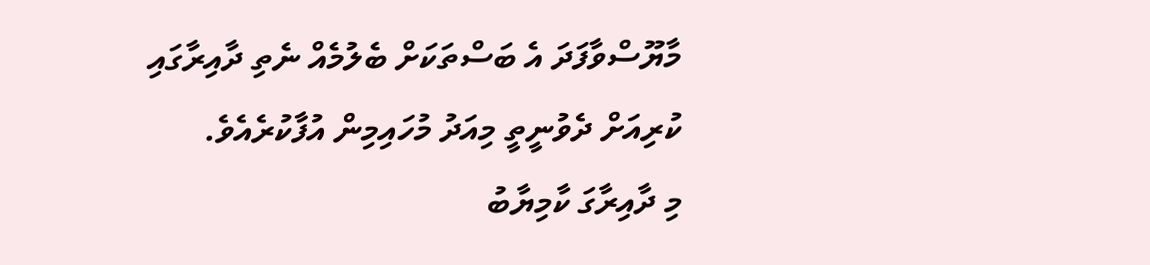މާޔޫސްވާފަދަ އެ ބަސްތަކަށް ބެލުމެއް ނެތި ދާއިރާގައި ކުރިއަށް ދެވުނީތީ މިއަދު މުހައިމިން އުފާކުރެއެވެ.
މި ދާއިރާގަ ކާމިޔާބު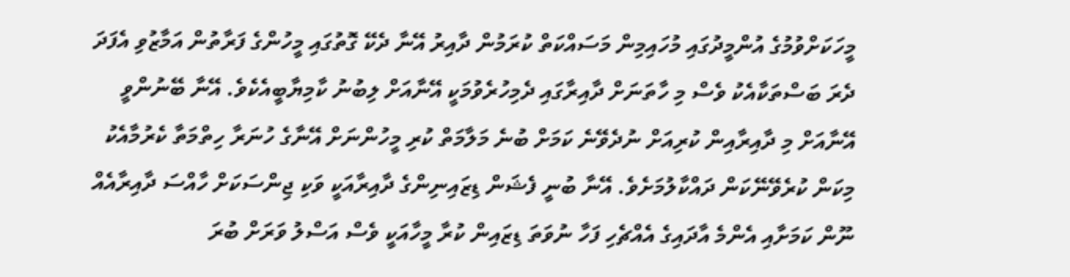މީހަކަށްވުމުގެ އުންމީދުގައި މުހައިމިން މަސައްކަތް ކުރަމުން ދާއިރު އޭނާ ދެކޭ ގޮތުގައި މީހުންގެ ފަރާތުން އަމާޒުވި އެފަދަ ދެރަ ބަސްތަކާއެކު ވެސް މި ހާތަނަށް ދާއިރާގައި ދެމިހުރެވުމަކީ އޭނާއަށް ލިބުނު ކާމިޔާބީއެކެވެ. އޭނާ ބޭނުންވީ އޭނާއަށް މި ދާއިރާއިން ކުރިއަށް ނުދެވޭނެ ކަމަށް ބުނެ މަލާމަތް ކުރި މީހުންނަށް އޭނާގެ ހުނަރާ ހިތްމަތާ ކެރުމާއެކު މިކަން ކުރެވޭނޭކަން ދައްކާލުމަށެވެ. އޭނާ ބުނީ ފެޝަން ޑިޒައިނިންގެ ދާއިރާއަކީ ވަކި ޖިންސަކަށް ހާއްސަ ދާއިރާއެއް ނޫން ކަމަށާއި އެންމެ އާދައިގެ އެއްޗެހި ފަހާ ނުވަތަ ޑިޒައިން ކުރާ މީހާއަކީ ވެސް އަސްލު ވަރަށް ބުރަ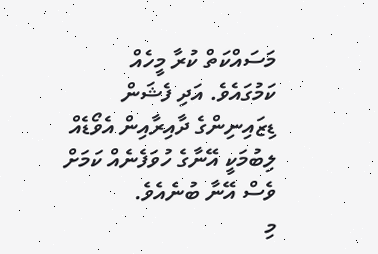މަސައްކަތް ކުރާ މީހެއް ކަމުގައެވެ. އަދި ފެޝަން ޑިޒައިނިންގެ ދާއިރާއިން އެވޯޑެއް ލިބުމަކީ އޭނާގެ ހުވަފެނެއް ކަމަށް ވެސް އޭނާ ބުނެއެވެ.
މި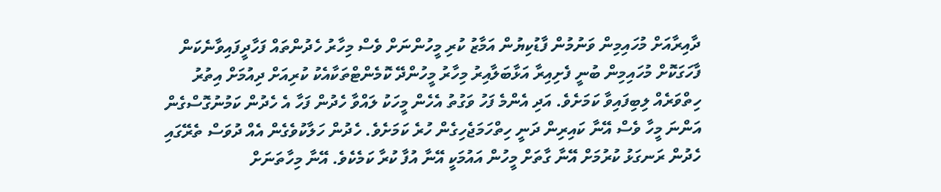ދާއިރާއަށް މުހައިމިން ވަނުމުން ފާޑުކިޔުން އަމާޒު ކުރި މީހުންނަށް ވެސް މިހާރު ހެދުންތައް ފަހާދީފައިވާނެކަން ފާހަގަކޮށް މުހައިމިން ބުނީ ފެށިއިރާ އަޅާބަލާއިރު މިހާރު މީހުންދޭ ކޮމެންޓްތަކާއެކު ކުރިއަށް ދިއުމަށް އިތުރު ހިތްވަރެއް ލިބިފައިވާ ކަމަށެވެ. އަދި އެންމެ ފަހު ވަގުތު އެހެން މީހަކު ލައްވާ ހެދުން ފަހާ އެ ހެދުން ކަމުނުގޮސްގެން އަންނަ މީހާ ވެސް އޭނާ ކައިރިން ދަނީ ހިތްހަމަޖެހިގެން ހުރެ ކަމަށެވެ. ހެދުން ހަލާކުވެގެން އެއް ދުވަސް ތެރޭގައި ހެދުން ރަނގަޅު ކުރުމަށް އޭނާ ގާތަށް މީހުން އައުމަކީ އޭނާ އުފާ ކުރާ ކަމެކެވެ. އޭނާ މިހާތަނަށް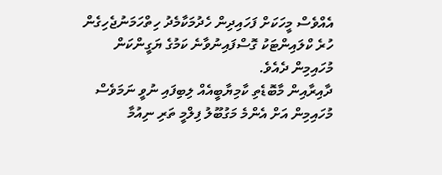އެއްވެސް މީހަކަށް ފަހައިދިން ހެދުމަކާމެދު ހިތްހަމަނުޖެހިގެން ހުރެ ކްލައިންޓަކު ގޮސްފައިނުވާނެ ކަމުގެ ޔަގީންކަން މުހައިމިން ދެއެވެ.
ދާއިރާއިން މާބޮޑެތި ކާމިޔާބީއެއް ލިބިފައި ނުވީ ނަމަވެސް މުހައިމިން އަށް އެންމެ މަގުބޫލު ފިލްމީ ތަރި ނިއުމާ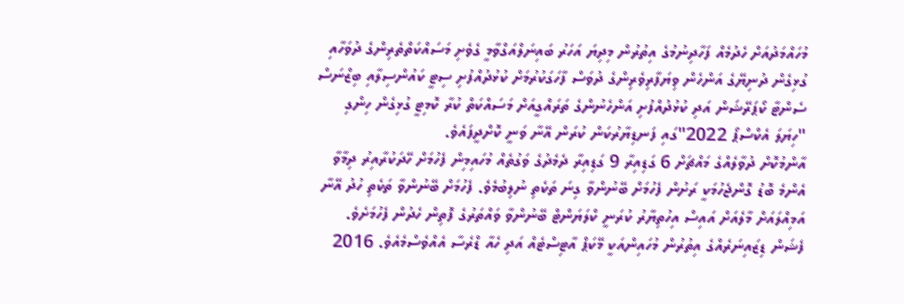މުހައްމަދުއަށް ހެދުމެއް ފަހާދިނުމުގެ އިތުރުން މިދިޔަ އަހަރު ބައިނަލްއަގްވާމީ ގެވެށި މަސައްކަތްތެރިންގެ ދުވަހާއި ގުޅިގެން ދުނިޔޭގެ އަންހެން ވިޔަފާރިވެރިންގެ ދުވަސް ފާހަގަކުރުމަށް ކުޅުދުއްފުށި ސިޓީ ކައުންސިލާއި ބިޒްނަސް ސެންޓާ ކޯޕަރޭޝަން އަދި ކުޅުދުއްފުށި އަންހެނުންގެ ތަރައްގީއަށް މަސައްކަތް ކުރާ ކޮމިޓީ ގުޅިގެން ހިންގި "ހިޔަލަ އެކްސްޕޯ 2022"ގައި ފަނޑިޔާރުކަން ކުރަން އޭނާ ވަނީ ކޮށްދީފައެވެ.
އާންމުކޮށް ދުވާލެއްގެ މައްޗަށް 6 ގަޑިއިރާ 9 ގަޑިއިރާ ދެމެދުގެ ވަގުތެއް މުހައިމިން ފެހުމަށް ހޭދަކުރާއިރު ދިމާވާ އެންމެ ބޮޑު ގޮންޖެހުމަކީ ރަށުން ފެހުމަށް ބޭނުންވާ ގިނަ ތަކެތި ނުލިބުމެވެ. ފެހުމަށް ބޭނުންވާ ތަކެތި ހުދު އޭނާ އަމިއްލައަށް މާލެއަށް އައިސް އިހުތިޔާރު ކުރަނީ ކްލަޔަންޓް ބޭނުންވާ ވައްތަރުގެ ފޮތިން ހެދުން ފެހުމަށެވެ.
ފެޝަން ޑިޒައިނަރެއްގެ އިތުރުން މުހައިންއަކީ މޭކަޕް އާޓިސްޓެއް އަދި ހެއާ ޑްރެސާ އެއްވެސްމެއެވެ. 2016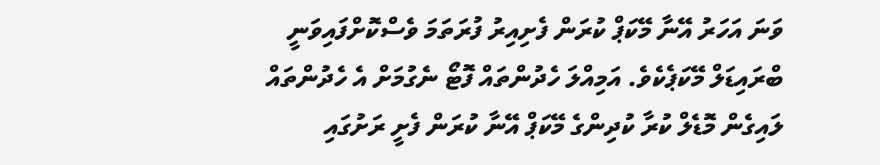ވަނަ އަހަރު އޭނާ މޭކަޕް ކުރަން ފެށިއިރު ފުރަތަމަ ވެސްކޮށްފައިވަނީ ބްރައިޑަލް މޭކަޕެކެވެ. އަމިއްލަ ހެދުންތައް ފޮޓޯ ނެގުމަށް އެ ހެދުންތައް ލައިގެން މޮޑެލް ކުރާ ކުދިންގެ މޭކަޕް އޭނާ ކުރަން ފެށީ ރަށުގައި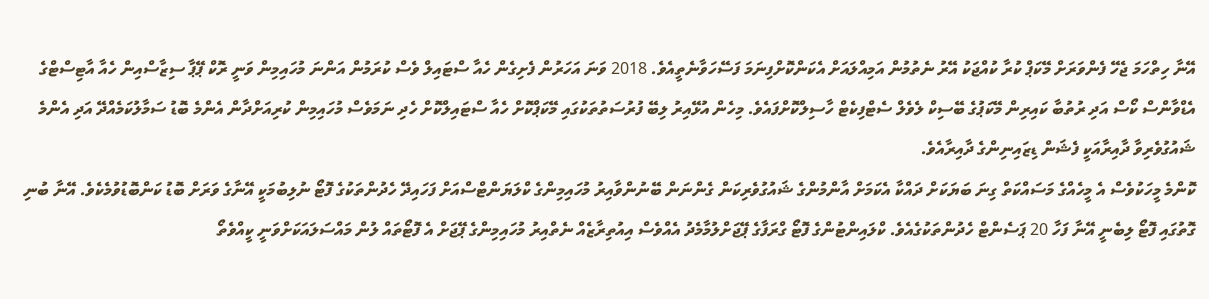އޭނާ ހިތްހަމަ ޖެހޭ ފެންވަރަށް މޭކަޕް ކުރާ ކުއްޖަކު އޭރު ނެތުމުން އަމިއްލައަށް އެކަންކޮށްފިނަމަ ފަސޭހަވާނެތީއެވެ. 2018 ވަނަ އަހަރުން ފެށިގެން ހެއާ ސްޓައިލް ވެސް ކުރަމުން އަންނަ މުހައިމިން ވަނީ ރޮކް ޕޭޕާ ސިޒާސްއިން ހެއާ އާޓިސްޓްގެ އެޑްވާންސް ކޯސް އަދި ރުތުބާ ކައިރިން މޭކަޕުގެ ބޭސިކް ލެވެލް ސެޓްފިކެޓް ހާސިލްކޮށްފައެވެ. މިހެން އުޅޭއިރު ލިބޭ ފުރުސަތުތަކުގައި މޭކަޕްކޮށް ހެއާ ސްޓައިލްކޮށް ހެދި ނަމަވެސް މުހައިމިން ކުރިއަށްދާން އެންމެ ބޮޑު ސަމާލުކަމެއްދޭ އަދި އެންމެ ޝައުގުވެރިވާ ދާއިރާއަކީ ފެޝަން ޑިޒައިނިންގެ ދާއިރާއެވެ.
ކޮންމެ މީހަކުވެސް އެ މީހެއްގެ މަސައްކަތް ގިނަ ބަޔަކަށް ދައްކާ އެކަމަށް އާންމުންގެ ޝައުގުވެރިކަން ގެންނަން ބޭނުންވާއިރު މުހައިމިންގެ ކްލަޔަންޓްސްއަށް ފަހައިދޭ ހެދުންތަކުގެ ފޮޓޯ ނުލިބުމަކީ އޭނާގެ ވަރަށް ބޮޑު ކަންބޮޑުވުމެކެވެ. އޭނާ ބުނި ގޮތުގައި ފޮޓޯ ލިބެނީ އޭނާ ފަހާ 20 ޕަސެންޓް ހެދުންތަކުގެއެވެ. ކްލައިންޓުންގެ ފޮޓޯ ގްރަފާގެ ޕޭޖަށްލުމާމެދު އެއްވެސް އިއުތިރާޒެއް ނެތްއިރު މުހައިމިންގެ ޕޭޖަށް އެ ފޮޓޯތައް ލުން މައްސަލައަކަށްވަނީ ކީއްވެތޯ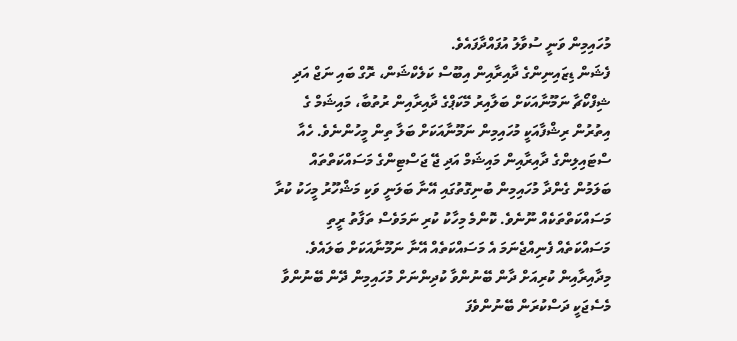މުހައިމިން ވަނީ ސުވާލު އުފައްދާފައެވެ.
ފެޝަން ޑިޒައިނިންގެ ދާއިރާއިން އިބޫސް ކަލެކްޝަން، ރޮގް ބައި ނަޖް އަދި ޝިފްކޯޗާ ނަމޫނާއަކަށް ބަލާއިރު މޭކަޕްގެ ދާއިރާއިން ރުތުބާ، މައިޝަމް ގެ އިތުރުން ރިޝްފާއަކީ މުހައިމިން ނަމޫނާއަކަށް ބަލާ ތިން މީހުންނެވެ. ހެއާ ސްޓައިލިންގެ ދާއިރާއިން މައިޝަމް އަދި ޖޭ ޖަސްޓިންގެ މަސައްކަތްތައް ބަލަމުން ގެންދާ މުހައިމިން ބުނިގޮތުގައި އޭނާ ބަލަނީ ވަކި މަޝްހޫރު މީހަކު ކުރާ މަސައްކަތްތަކެއް ނޫނެވެ. ކޮންމެ މިހާކު ކުރި ނަމަވެސް ތަފާތު ރީތި މަސައްކަތެއް ފެނިއްޖެނަމަ އެ މަސައްކަތެއް އޭނާ ނަމޫނާއަކަށް ބަލައެވެ.
މިދާއިރާއިން ކުރިއަށް ދާން ބޭނުންވާ ކުދިންނަށް މުހައިމިން ދޭން ބޭނުންވާ މެސެޖަކީ ދަސްކުރަން ބޭނުންވެފަ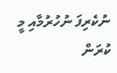ނުކެރިފަ ނުހުރުމާއި މީ ކުރަން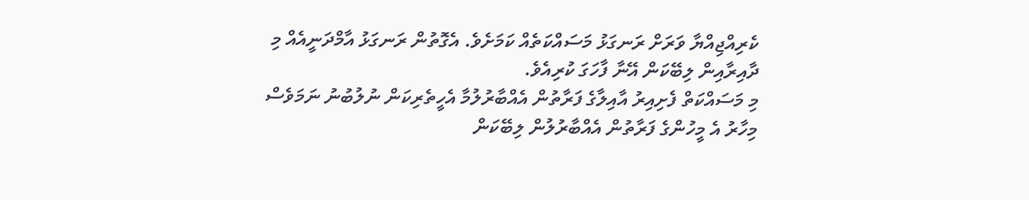ކެރިއްޖިއްޔާ ވަރަށް ރަނގަޅު މަސައްކަތެއް ކަމަށެވެ. އެގޮތުން ރަނގަޅު އާމްދަނީއެއް މި ދާއިރާއިން ލިބޭކަން އޭނާ ފާހަގަ ކުރިއެވެ.
މި މަސައްކަތް ފެށިއިރު އާއިލާގެ ފަރާތުން އެއްބާރުލުމާ އެހީތެރިކަން ނުލުބުނު ނަމަވެސް މިހާރު އެ މީހުންގެ ފަރާތުން އެއްބާރުލުން ލިބޭކަން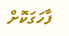ފާހަގަކޮށް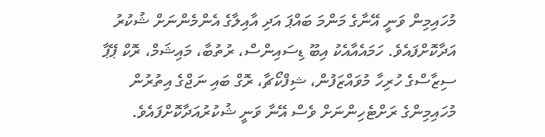މުހައިމިން ވަނީ އޭނާގެ މަންމަ ބައްޕަ އަދި އާއިލާގެ އެންމެންނަށް ޝުކުރު އަދާކޮށްފައެވެ. ހަމައެއާއެކު އިބޫ ޑިސައިންސް، ރުތުބާ، މައިޝަމް، ރޮކް ޕޭޕާ ސިޒާސްގެ ހުރިހާ މުވައްޒަފުން، ޝިފްކޯޗާ، ރޮގް ބައި ނަޖްގެ އިތުރުން މުހައިމިންގެ ރަށްޓެހިންނަށް ވެސް އޭނާ ވަނީ ޝުކުރުއަދާކޮށްފައެވެ.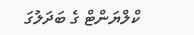ކްލްޔަންޓް ގެ ބަދަލުގަ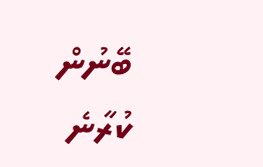ބޭނުން ކުރާނެ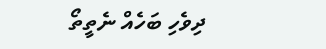ދިވެހި ބަހެއް ނެތީތޯ